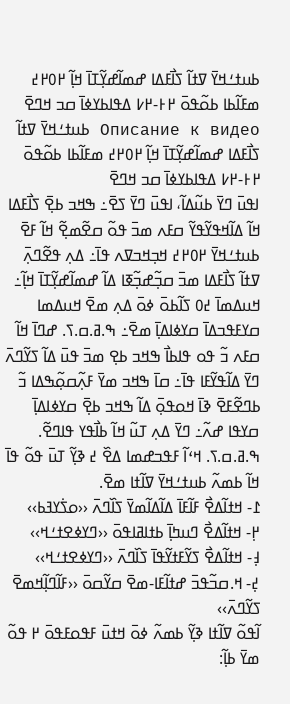ߕߎߙߑߞߌ߫ ߜߙߊ߬ ߖߊ߯ߓߡߊ ߝߘߊ߬ߝߌ߲߬ߠߊ߫ ߞߊ߲߬ ߂߀߂߄ ߘߓߊ߬ߕߊ ߕߋ߬ߟߋ߫ ߂߅-߂߇ ߡߟߊߕߌߦߊ߫ ߛߏ ߞߣߐ߫
Описание к видео ߕߎߙߑߞߌ߫ ߜߙߊ߬ ߖߊ߯ߓߡߊ ߝߘߊ߬ߝߌ߲߬ߠߊ߫ ߞߊ߲߬ ߂߀߂߄ ߘߓߊ߬ߕߊ ߕߋ߬ߟߋ߫ ߂߅-߂߇ ߡߟߊߕߌߦߊ߫ ߛߏ ߞߣߐ߫
ߊߟߎ߫ ߣߌ߫ ߕߎ߬ߡߊ߬، ߊߟߎ߫ ߣߌ߫ ߖߐ߫߸ ߒߞߏ ߕߐ߲߫ ߖߊ߯ߓߡߊ ߞߊ߬ ߡߊ߬ߞߟߌ߬ߟߌ߬ ߛߓߍ ߘߏ߫ ߟߋ߬ ߛߐ߬ߘߐ߲߬ ߞߊ߬ ߓߐ߫ ߕߎߙߑߞߌ߫ ߂߀߂߄ ߞߏ߲ߞߏߜߍ ߟߊ߫߸ ߡߍ߲ ߟߐ߬ߣߍ߲߫ ߜߙߊ߬ ߖߊ߯ߓߡߊ ߘߏ߫ ߛߏ߲߬ߝߏ߲߬ߧߊ ߡߊ߬ ߝߘߊ߬ߝߌ߲߬ߠߊ߫ ߞߊ߲߬߸ ߞߎߡߘߊ߫ ߄߀ ߖߊ߬ߕߋ߫ ߦߋ߫ ߡߍ߲ ߘߐ߫ ߞߎߡߘߊ ߛߌߓߟߏߡߊ߫ ߛߌߦߊߡߊ߲߫ ߘߐ߫߸ ߒ.ߥ.ߛ.ߖ. ߝߣߊ߫ ߞߊ߬ ߛߓߍ ߏ߬ ߟߋ ߟߊߕߊ߯ ߒߞߏ ߕߐ߲ ߘߏ߫ ߟߎ߫ ߡߊ߬ ߖߌ߬ߣߍ߫ ߣߌ߫ ߡߊ߬ߟߌ߬ߓߊ ߟߊ߫߸ ߛߊ߫ ߒߞߏ ߘߌ߫ ߓߍ߲߬ߛߋ߲߬ߒߡߊ ߏ߬ ߕߣߐ߬ߓߐ߫ ߢߊ߫ ߞߋߟߋ߲߫ ߡߊ߬ ߒߞߏ ߕߐ߲߫ ߛߌߦߊߡߊ߲߫ ߛߌߟߊ ߝߍ߬߸ ߣߌ߫ ߡߍ߲ ߠߎ߬ ߞߊ߬ ߕߊ߯ߟߌ ߟߊߣߐ߬.
ߒ.ߥ.ߛ.ߖ. ߞߵߊ߬ ߓߟߏߝߘߊ ߡߐ߰ ߄ ߢߌ߲߬ ߠߎ߫ ߟߋ߬ ߟߊ߫ ߞߊ߬ ߕߘߍ߬ ߕߎߙߑߞߌ߫ ߜߊ߬ߙߊ ߘߐ߫.
߁- ߞߙߊ߬ߡߐ߯ ߓߊ߬ߓߊ߫ ߡߊ߬ߡߊ߬ߘߌ߫ ߖߊ߰ߣߍ߫ ‹‹ߋߖ߭ߌߔߕ››
߂߲- ߞߙߊ߬ߡߐ߯ ߣߎߤߊ߲߫ ߕߙߊߥߊߟߋ߫ ‹‹ߣߌߦߐߙߑߞ››
߃߲- ߞߙߊ߬ߡߐ߯ ߖߌ߬ߓߙߌ߬ߟߊ߫ ߖߊ߰ߣߍ߫ ‹‹ߣߌߦߐߙߑߞ››
߄߲- ߞ.ߛߏ߬ߟߏ߫ ߝߙߊ߬ߓߊ-ߘߐ߫ ߛߌ߬ߛߋ߫ ‹‹ߓߊ߬ߣߊ߲߬ߞߘߐ߫ ߖߌ߬ߣߍ߫››
ߊ߬ߟߋ߬ ߜߊ߬ߙߊ ߢߌ߲߬ ߕߘߍ߬ ߦߋ߫ ߞߙߎ߫ ߓߟߋߓߟߋ߫ ߂ ߟߋ߬ ߘߌ߫ ߕߊ߲߬: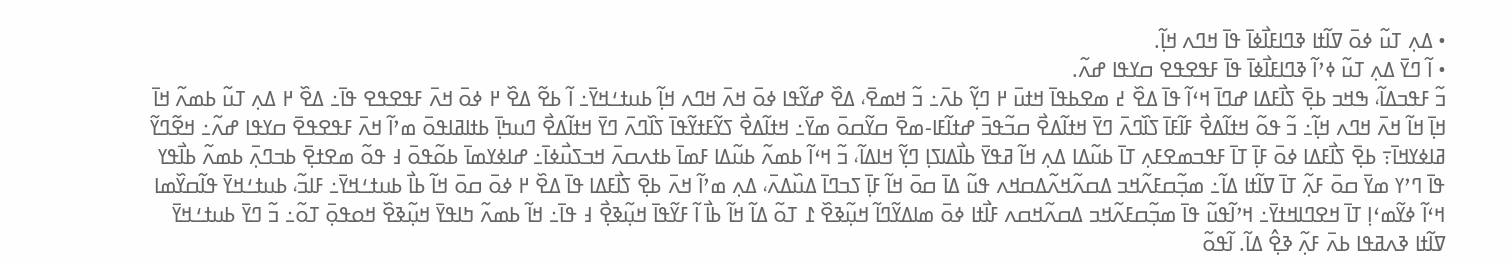• ߡߍ߲ ߠߎ߬ ߦߋ߫ ߜߊ߬ߙߊ ߢߣߊߓߊ߯ߦߊ߫ ߟߊ߫ ߞߣߍ ߞߊ߲߬.
• ߊ߬ ߣߌ߫ ߡߍ߲ ߠߎ߬ ߦߴߊ߬ ߢߣߊߓߊ߯ߦߊ߫ ߟߊ߫ ߓߟߐߟߐ ߛߌߟߊ ߝߍ߬.
ߏ߬ ߓߟߏߡߊ߬، ߒߞߏ ߕߐ߲߫ ߖߊ߯ߓߡߊ ߝߣߊ߫ ߞߵߊ߬ ߟߊ߫ ߡߐ߰ ߄ ߘߐߕߟߊ߫ ߞߙߎ߫ ߂ ߣߌ߲߬ ߕߍ߫߸ ߏ߬ ߞߘߐ߫، ߡߐ߰ ߝߌ߬ߟߊ ߦߋ߫ ߞߍ߫ ߞߣߍ ߞߊ߲߬ ߕߎߙߑߞߌ߫߸ ߊ߬ ߕߐ߬ ߡߐ߰ ߂ ߦߋ߫ ߞߍ߫ ߓߟߐߟߐ ߟߊ߫߸ ߡߐ߰ ߂ ߡߍ߲ ߠߎ߬ ߕߘߍ߬ ߞߊ߫ ߞߊ߲߫ ߞߊ߬ ߞߍ߫ ߞߣߍ ߞߊ߲߬߸ ߏ߬ ߟߋ߬ ߞߙߊ߬ߡߐ߯ ߓߊ߬ߓߊ߫ ߖߊ߰ߣߍ߫ ߣߌ߫ ߞߙߊ߬ߡߐ߯ ߛߏ߬ߟߏ߫ ߝߙߊ߬ߓߊ-ߘߐ߫ ߛߌ߬ߛߋ߫ ߘߌ߫߸ ߞߙߊ߬ߡߐ߯ ߖߌ߬ߓߙߌ߬ߟߊ߫ ߖߊ߰ߣߍ߫ ߣߌ߫ ߞߙߊ߬ߡߐ߯ ߣߎߤߊ߲߫ ߕߙߊߥߊߟߋ߫ ߘߴߊ߬ ߞߍ߫ ߓߟߐߟߐ߫ ߛߌߟߊ ߝߍ߬߸ ߞߐ߬ߣߌ߬ ߥߊߦߌߞߊ߫߹ ߕߐ߲߫ ߖߊ߯ߓߡߊ ߦߋ߫ ߓߊ߲߫ ߠߊ߫ ߓߟߏߘߐߓߍ߲ ߠߊ߫ ߕߎ߬ߡߊ ߡߍ߲ ߞߊ߬ ߥߟߌ߫ ߕߊ߯ߡߊߖߊ߲ ߣߌ߲߬ ߞߊߡߊ߬، ߏ߬ ߞߵߊ߬ ߕߘߍ߬ ߕߎ߬ߡߊ ߓߘߊ߫ ߕߙߍߛߍ߫ ߞߏߖߎ߯ߦߊ߫߸ ߝߊߦߌߘߊ߫ ߕߋ߬ߟߋ߫ ߃ ߟߋ߬ ߘߐߙߐ߲߫ ߕߏߣߍ߲߫ ߕߘߍ߬ ߕߊ߯ߟߌ ߟߊ߫ ߣߴߌ ߘߌ߫ ߛߋ߫ ߓߍ߲߬ ߠߊ߫ ߜߊ߬ߙߊ ߡߊ߬߸ ߘߏ߲߬ߛߓߍ߬ߞߏ ߡߛߍ߬ߞߍ߬ߡߛߞߍ ߟߎ߬ ߡߊ߫ ߛߋ߫ ߞߊ߬ ߓߊ߲߫ ߖߏߣߊ߫ ߡߎ߰ߡߍ߫، ߡߍ߲ ߘߴߊ߬ ߞߍ߫ ߕߐ߲߫ ߖߊ߯ߓߡߊ ߟߊ߫ ߡߐ߰ ߂ ߦߋ߫ ߛߋ߫ ߞߊ߬ ߕߊ߯ ߕߎߙߑߞߌ߫߸ ߓߊߏ߬، ߕߎߙߑߞߌ߫ ߟߊ߬ߛߌ߰ߘߊ ߞߵߊ߬ ߦߌ߬ߘߵߊ߲ ߠߊ߫ ߞߐߣߊߞߙߌ߫߸ ߞߴߊ߬ߟߎ߬ ߟߊ߫ ߘߏ߲߬ߛߓߍ߬ߞߏ ߡߛߍ߬ߞߛߍ ߓߊ߯ߙߊ ߦߋ߫ ߘߊߡߌ߬ߣߊ߬ ߞߎ߲߬ߢߐ߰ ߁ ߠߋ߬ ߡߊ߬ ߞߊ߬ ߕߊ߯ ߊ߬ ߓߌ߬ߟߊ߫ ߞߎ߲߬ߢߐ߲߯ ߃ ߟߊ߫߸ ߞߊ߬ ߕߘߍ߬ ߤߊߟߌ߫ ߞߎ߲߬ߢߐ߰ ߞߋߟߋ߲߫ ߠߋ߬߸ ߏ߬ ߣߌ߫ ߕߎߙߑߞߌ߫ ߜߊ߬ߙߊ ߢߍߥߟߊ ߕߍ߫ ߓߍ߲߬ ߢߐ߲߮ ߡߊ߬. ߊ߬ߟߋ߬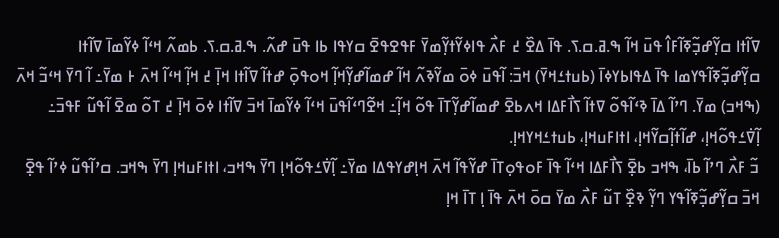ߜߊ߬ߙߊ ߛߌ߲߬ߝߏ߲߬ߧߊ߬ߓߊ߮ ߟߎ߫ ߞߊ߬ ߒ.ߥ.ߛ.ߖ. ߟߊ߫ ߡߐ߰ ߄ ߓߍ߯ ߟߊߦߌ߬ߙߌ߲߬ߘߌ߫ ߓߟߐߟߐ߫ ߛߌߟߊ ߕߊ ߟߎ߫ ߝߍ߬. ߒ.ߥ.ߛ.ߖ. ߕߘߍ߬ ߞߵߊ߬ ߦߌ߬ߘߊ߫ ߜߊ߬ߙߊ ߛߌ߲߬ߝߏ߲߬ߧߊ߬ߟߌߘߊ ߟߊ߫ ߡߟߊߕߌߦߊ߫ (ߕߎߙߑߞߌ߫) ߞߏ߫: ߊ߬ߟߎ߫ ߦߋ߫ ߘߌ߬ߢߍ߬ ߞߊ߬ ߝߘߊ߬ߝߌ߲߬ߞߊ߲߬ ߞߋߟߋ߲߫ ߝߙߊ߬ ߜߊ߬ߙߊ ߞߊ߲߫ ߄ ߞߊ߲߬ ߞߵߊ߬ ߞߍ߫ ߅ ߘߌ߫߸ ߊ߬ ߣߌ߫ ߞߵߏ߬ ߞߍ߫ (ߒߞߏ) ߘߌ߫. ߣߴߊ߬ ߡߊ߫ ߢߵߊ߬ߟߋ߬ ߜߙߊ߬ ߖߊ߯ߓߡߊ ߞߍߕߐ߫ ߝߘߊ߬ߝߌ߲߬ߠߊ߫ ߟߋ߬ ߞߊ߲߬߸ ߞߐ߬ߣߵߊ߬ߟߎ߫ ߞߵߊ߬ ߦߌ߬ߘߊ߫ ߞߏ߫ ߜߊ߬ߙߊ ߦߋ߫ ߞߊ߲߫ ߄ ߠߋ߬ ߘߐ߫ ߊ߬ߟߎ߬ ߓߟߏ߫߸ ߊ߲߬ߜ߭ߑߟߋ߬ߞߊ߲، ߝߊ߬ߙߊ߲߬ߛߌ߬ߞߊ߲، ߊߙߊߓߎߞߊ߲، ߕߎߙߑߞߌߞߊ߲.
ߏ߬ ߓߍ߯ ߣߴߊ߬ ߕߊ߫، ߒߞߏ ߕߐ߲߫ ߖߊ߯ߓߡߊ ߞߵߊ߬ ߟߊ߫ ߓߋߟߋ߲ߠߊ߫ ߝߌ߬ߟߊ߬ ߞߍ߫ ߞߊ߲ߝߌߟߡߊ ߘߌ߫߸ ߊ߲߬ߜ߭ߑߟߋ߬ߞߊ߲ ߣߌ߫ ߒߞߏ، ߊߙߊߓߎߞߊ߲ ߣߌ߫ ߒߞߏ. ߛߴߊ߬ߟߎ߬ ߦߴߊ߬ ߟߐ߲߫ ߞߏ߫ ߛߌ߲߬ߝߏ߲߬ߧߊ߬ߟߌ ߣߌ߲߬ ߢߐ߲߰ ߠߎ߬ ߓߍ߯ ߘߌ߫ ߛߋ߫ ߞߍ߫ ߟߊ߫ ߊ߲ ߠߊ߫ ߞߊ߲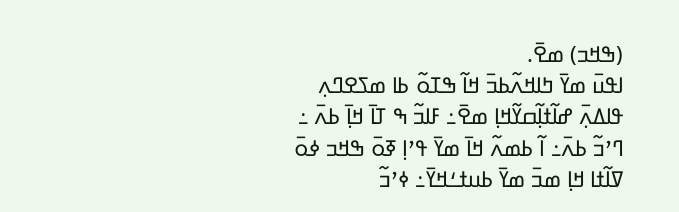(ߒߞߏ) ߘߐ߫.
ߊߟߎ߫ ߘߌ߫ ߤߊߞߍ߬ߕߏ߫ ߞߊ߬ ߒߠߋ߬ ߕߊ ߘߖߐߣߍ߲ ߟߊߡߍ߲߫ ߝߊ߬ߙߊ߲߬ߛߌ߬ߞߊ߲ ߘߐ߫߸ ߓߊߏ߬ ߒ ߠߊ߫ ߞߊ߲߫ ߕߍ߫ ߸ ߣߴߏ߬ ߕߍ߫߸ ߊ߬ ߕߘߍ߬ ߞߊ߫ ߘߌ߫ ߟߴߊ߲ ߧߋ߫ ߒߞߏ ߦߋ߫ ߜߊ߬ߙߊ ߞߊ߲ ߘߏ߫ ߘߌ߫ ߕߎߙߑߞߌ߫߸ ߦߴߏ߬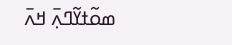ߘߋ߬ߙߌ߬ߣߍ߲߫ ߞߍ߫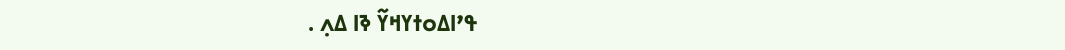ߟߴߊߡߋߙߌߞߌ߬ ߢߊ ߡߍ߲ .